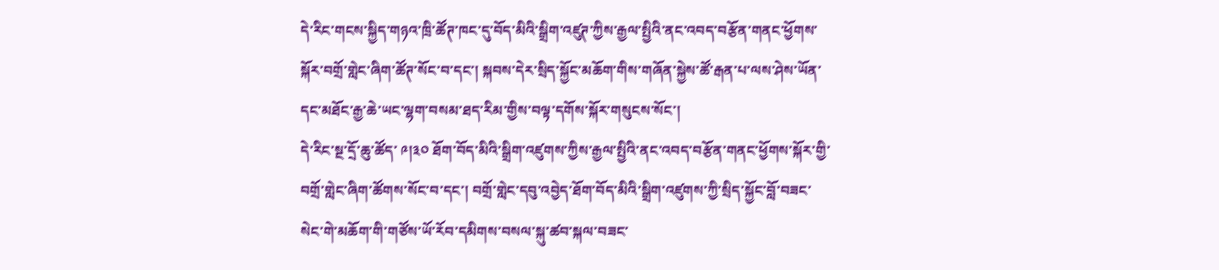དེ་རིང་གངས་སྐྱིད་གཉའ་ཁྲི་ཚོཊ་ཁང་དུ་བོད་མིའི་སྒྲིག་འཛུཊ་ཀྱིས་རྒྱལ་སྤྱིའི་ནང་འབད་བརྩོན་གནང་ཕྱོགས་སྐོར་བགྲོ་གླེང་ཞིག་ཚོཊ་སོང་བ་དང་། སྐབས་དེར་སྲིད་སྐྱོང་མཆོག་གིས་གཞོན་སྐྱེས་ཚོ་རྒན་པ་ལས་ཤེས་ཡོན་དང་མཐོང་རྒྱ་ཆེ་ཡང་ལྷག་བསམ་ཐད་རིམ་གྱིས་བལྟ་དགོས་སྐོར་གསུངས་སོང་།
དེ་རིང་སྔ་དྲོ་ཆུ་ཚོད་ ༩།༣༠ ཐོག་བོད་མིའི་སྒྲིག་འཛུགས་ཀྱིས་རྒྱལ་སྤྱིའི་ནང་འབད་བརྩོན་གནང་ཕྱོགས་སྐོར་གྱི་བགྲོ་གླེང་ཞིག་ཚོགས་སོང་བ་དང་། བགྲོ་གླེང་དབུ་འབྱེད་ཐོག་བོད་མིའི་སྒྲིག་འཛུགས་ཀྱི་སྲིད་སྐྱོང་བློ་བཟང་སེང་གེ་མཆོག་གི་གཙོས་ཡོ་རོབ་དམིགས་བསལ་སྐུ་ཚབ་སྐལ་བཟང་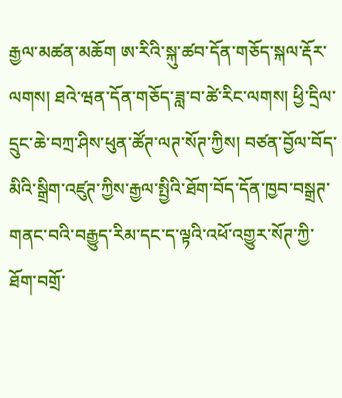རྒྱལ་མཚན་མཆོག ཨ་རིའི་སྐུ་ཚབ་དོན་གཅོད་སྐལ་རྡོར་ལགས། ཐའེ་ཝན་དོན་གཅོད་ཟླ་བ་ཚེ་རིང་ལགས། ཕྱི་དྲིལ་དྲུང་ཆེ་བཀྲ་ཤིས་ཕུན་ཚོཊ་ལཊ་སོཊ་ཀྱིས། བཙན་བྱོལ་བོད་མིའི་སྒྲིག་འཛུཊ་ཀྱིས་རྒྱལ་སྤྱིའི་ཐོག་བོད་དོན་ཁྱབ་བསྒྲཊ་གནང་བའི་བརྒྱུད་རིམ་དང་ད་ལྟའི་འཕོ་འགྱུར་སོཊ་ཀྱི་ཐོག་བགྲོ་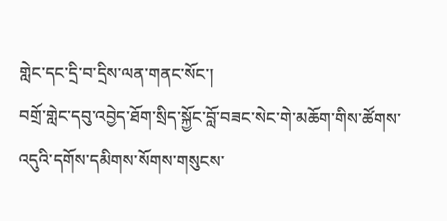གླེང་དང་དྲི་བ་དྲིས་ལན་གནང་སོང་།
བགྲོ་གླེང་དབུ་འབྱེད་ཐོག་སྲིད་སྐྱོང་བློ་བཟང་སེང་གེ་མཆོག་གིས་ཚོགས་འདུའི་དགོས་དམིགས་སོགས་གསུངས་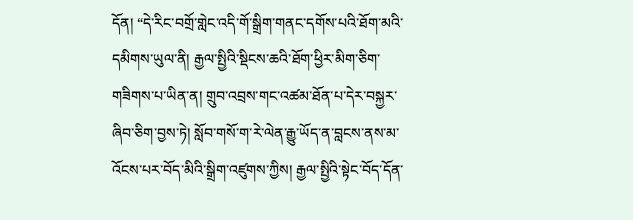དོན། “དེ་རིང་བགྲོ་གླེང་འདི་གོ་སྒྲིག་གནང་དགོས་པའི་ཐོག་མའི་དམིགས་ཡུལ་ནི། རྒྱལ་སྤྱིའི་སྡིངས་ཆའི་ཐོག་ཕྱིར་མིག་ཅིག་གཟིགས་པ་ཡིན་ན། གྲུབ་འབྲས་གང་འཚམ་ཐོན་པ་དེར་བསྐྱར་ཞིབ་ཅིག་བྱས་ཏེ། སློབ་གསོ་ག་རེ་ལེན་རྒྱུ་ཡོད་ན་བླངས་ནས་མ་འོངས་པར་བོད་མིའི་སྒྲིག་འཛུགས་ཀྱིས། རྒྱལ་སྤྱིའི་སྟེང་བོད་དོན་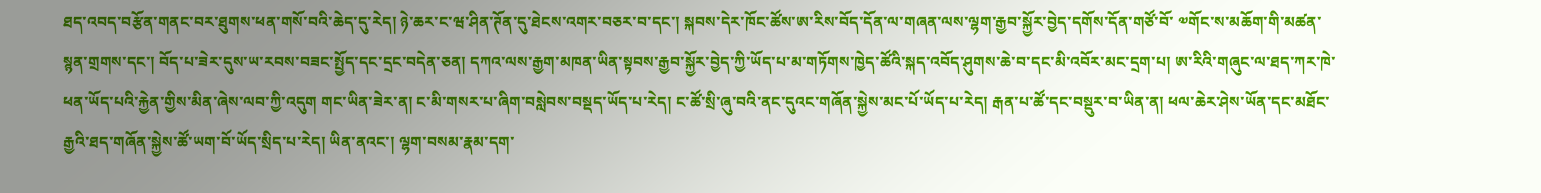ཐད་འབད་བརྩོན་གནང་བར་ཐུགས་ཕན་གསོ་བའི་ཆེད་དུ་རེད། ཉེ་ཆར་ང་ཝ་ཤིན་ཊོན་དུ་ཐེངས་འགར་བཅར་བ་དང་། སྐབས་དེར་ཁོང་ཚོས་ཨ་རིས་བོད་དོན་ལ་གཞན་ལས་ལྷག་རྒྱབ་སྐྱོར་བྱེད་དགོས་དོན་གཙོ་བོ་ ༧གོང་ས་མཆོག་གི་མཚན་སྙན་གྲགས་དང་། བོད་པ་ཟེར་དུས་ཡ་རབས་བཟང་སྤྱོད་དང་དྲང་བདེན་ཅན། དཀའ་ལས་རྒྱག་མཁན་ཡིན་སྟབས་རྒྱབ་སྐྱོར་བྱེད་ཀྱི་ཡོད་པ་མ་གཏོགས་ཁྱེད་ཚོའི་སྐད་འབོད་ཤུགས་ཆེ་བ་དང་མི་འབོར་མང་དྲག་པ། ཨ་རིའི་གཞུང་ལ་ཐད་ཀར་ཁེ་ཕན་ཡོད་པའི་རྐྱེན་གྱིས་མིན་ཞེས་ལབ་ཀྱི་འདུག གང་ཡིན་ཟེར་ན། ང་མི་གསར་པ་ཞིག་བསླེབས་བསྡད་ཡོད་པ་རེད། ང་ཚོ་སྲི་ཞུ་བའི་ནང་དུའང་གཞོན་སྐྱེས་མང་པོ་ཡོད་པ་རེད། རྒན་པ་ཚོ་དང་བསྡུར་བ་ཡིན་ན། ཕལ་ཆེར་ཤེས་ཡོན་དང་མཐོང་རྒྱའི་ཐད་གཞོན་སྐྱེས་ཚོ་ཡག་བོ་ཡོད་སྲིད་པ་རེད། ཡིན་ནའང་། ལྷག་བསམ་རྣམ་དག་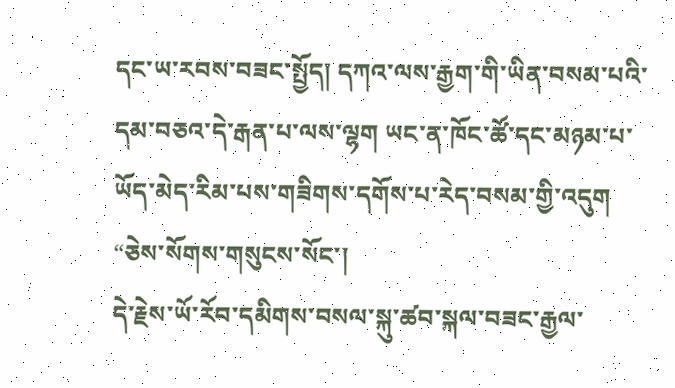དང་ཡ་རབས་བཟང་སྤྱོད། དཀའ་ལས་རྒྱག་གི་ཡིན་བསམ་པའི་དམ་བཅའ་དེ་རྒན་པ་ལས་ལྷག ཡང་ན་ཁོང་ཚོ་དང་མཉམ་པ་ཡོད་མེད་རིམ་པས་གཟིགས་དགོས་པ་རེད་བསམ་གྱི་འདུག “ཅེས་སོགས་གསུངས་སོང་།
དེ་རྗེས་ཡོ་རོབ་དམིགས་བསལ་སྐུ་ཚབ་སྐལ་བཟང་རྒྱལ་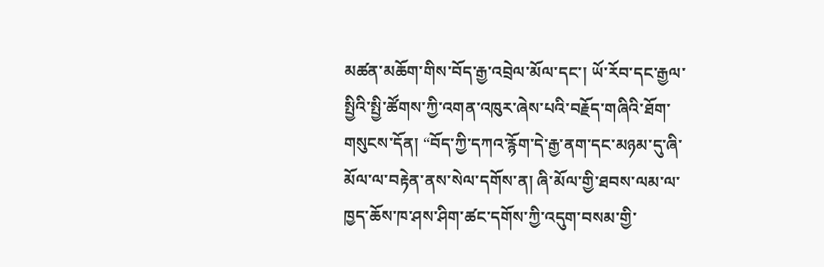མཚན་མཆོག་གིས་བོད་རྒྱ་འབྲེལ་མོལ་དང་། ཡོ་རོབ་དང་རྒྱལ་སྤྱིའི་སྤྱི་ཚོགས་ཀྱི་འགན་འཁུར་ཞེས་པའི་བརྗོད་གཞིའི་ཐོག་གསུངས་དོན། “བོད་ཀྱི་དཀའ་རྙོག་དེ་རྒྱ་ནག་དང་མཉམ་དུ་ཞི་མོལ་ལ་བརྟེན་ནས་སེལ་དགོས་ན། ཞི་མོལ་གྱི་ཐབས་ལམ་ལ་ཁྱད་ཆོས་ཁ་ཤས་ཤིག་ཚང་དགོས་ཀྱི་འདུག་བསམ་གྱི་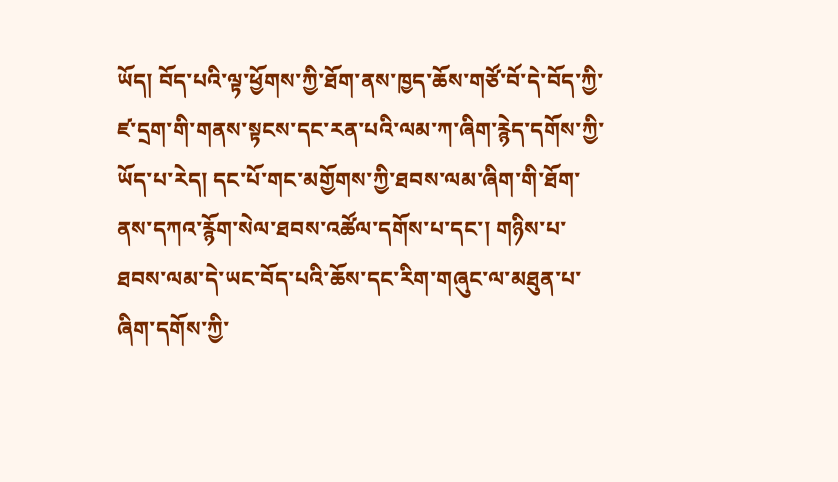ཡོད། བོད་པའི་ལྟ་ཕྱོགས་ཀྱི་ཐོག་ནས་ཁྱད་ཆོས་གཙོ་བོ་དེ་བོད་ཀྱི་ཛ་དྲག་གི་གནས་སྟངས་དང་རན་པའི་ལམ་ཀ་ཞིག་རྙེད་དགོས་ཀྱི་ཡོད་པ་རེད། དང་པོ་གང་མགྱོགས་ཀྱི་ཐབས་ལམ་ཞིག་གི་ཐོག་ནས་དཀའ་རྙོག་སེལ་ཐབས་འཚོལ་དགོས་པ་དང་། གཉིས་པ་ཐབས་ལམ་དེ་ཡང་བོད་པའི་ཆོས་དང་རིག་གཞུང་ལ་མཐུན་པ་ཞིག་དགོས་ཀྱི་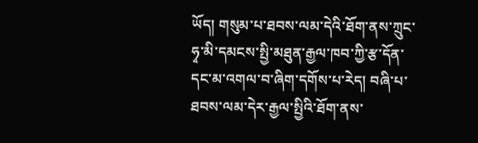ཡོད། གསུམ་པ་ཐབས་ལམ་དེའི་ཐོག་ནས་ཀྲུང་ཧྭ་མི་དམངས་སྤྱི་མཐུན་རྒྱལ་ཁབ་ཀྱི་རྩ་དོན་དང་མ་འགལ་བ་ཞིག་དགོས་པ་རེད། བཞི་པ་ཐབས་ལམ་དེར་རྒྱལ་སྤྱིའི་ཐོག་ནས་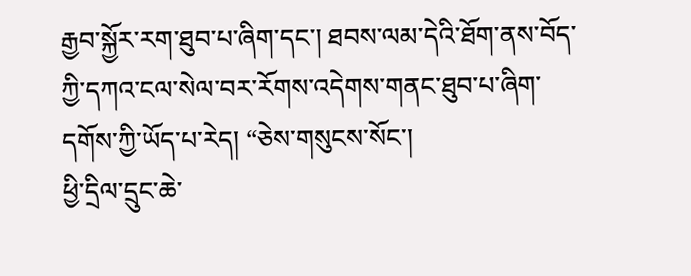རྒྱབ་སྐྱོར་རག་ཐུབ་པ་ཞིག་དང་། ཐབས་ལམ་དེའི་ཐོག་ནས་བོད་ཀྱི་དཀའ་ངལ་སེལ་བར་རོགས་འདེགས་གནང་ཐུབ་པ་ཞིག་དགོས་ཀྱི་ཡོད་པ་རེད། “ཅེས་གསུངས་སོང་།
ཕྱི་དྲིལ་དྲུང་ཆེ་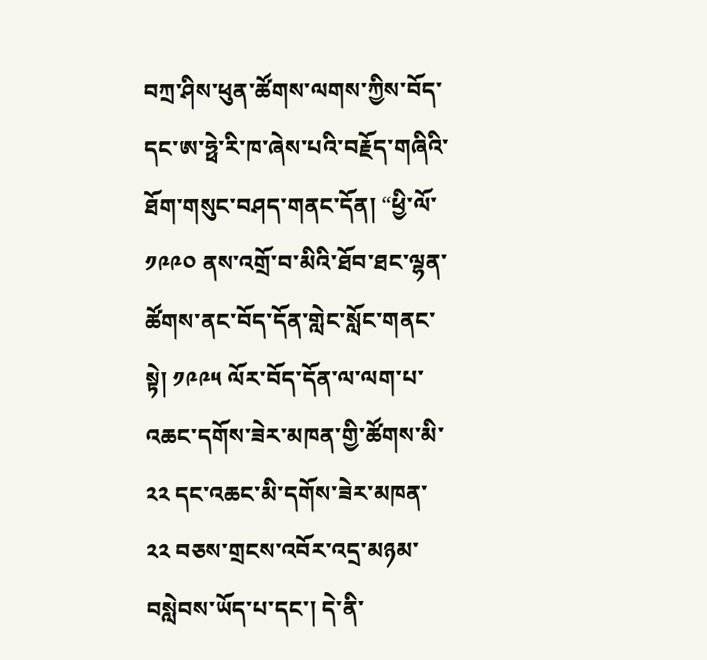བཀྲ་ཤིས་ཕུན་ཚོགས་ལགས་ཀྱིས་བོད་དང་ཨ་ཧྥེ་རི་ཁ་ཞེས་པའི་བརྗོད་གཞིའི་ཐོག་གསུང་བཤད་གནང་དོན། “ཕྱི་ལོ་ ༡༩༩༠ ནས་འགྲོ་བ་མིའི་ཐོབ་ཐང་ལྷན་ཚོགས་ནང་བོད་དོན་གླེང་སློང་གནང་སྟེ། ༡༩༩༥ ལོར་བོད་དོན་ལ་ལག་པ་འཆང་དགོས་ཟེར་མཁན་གྱི་ཚོགས་མི་ ༢༢ དང་འཆང་མི་དགོས་ཟེར་མཁན་ ༢༢ བཅས་གྲངས་འབོར་འདྲ་མཉམ་བསླེབས་ཡོད་པ་དང་། དེ་ནི་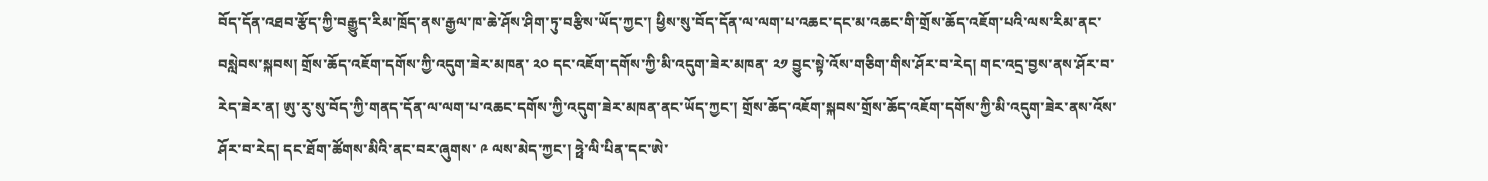བོད་དོན་འཐབ་རྩོད་ཀྱི་བརྒྱུད་རིམ་ཁྲོད་ནས་རྒྱལ་ཁ་ཆེ་ཤོས་ཤིག་ཏུ་བརྩིས་ཡོད་ཀྱང་། ཕྱིས་སུ་བོད་དོན་ལ་ལག་པ་འཆང་དང་མ་འཆང་གི་གྲོས་ཆོད་འཇོག་པའི་ལས་རིམ་ནང་བསླེབས་སྐབས། གྲོས་ཆོད་འཇོག་དགོས་ཀྱི་འདུག་ཟེར་མཁན་ ༢༠ དང་འཇོག་དགོས་ཀྱི་མི་འདུག་ཟེར་མཁན་ ༢༡ བྱུང་སྟེ་འོས་གཅིག་གིས་ཤོར་བ་རེད། གང་འདྲ་བྱས་ནས་ཤོར་བ་རེད་ཟེར་ན། ཨུ་རུ་སུ་བོད་ཀྱི་གནད་དོན་ལ་ལག་པ་འཆང་དགོས་ཀྱི་འདུག་ཟེར་མཁན་ནང་ཡོད་ཀྱང་། གྲོས་ཆོད་འཇོག་སྐབས་གྲོས་ཆོད་འཇོག་དགོས་ཀྱི་མི་འདུག་ཟེར་ནས་འོས་ཤོར་བ་རེད། དང་ཐོག་ཚོགས་མིའི་ནང་བར་ཞུགས་ ༩ ལས་མེད་ཀྱང་། ཧྥེ་ལི་པིན་དང་ཨེ་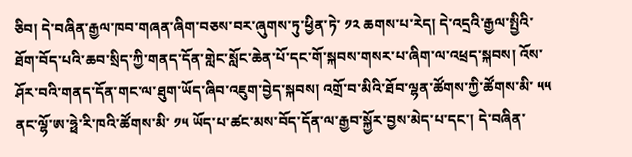ཅིབ། དེ་བཞིན་རྒྱལ་ཁབ་གཞན་ཞིག་བཅས་བར་ཞུགས་ཏུ་ཕྱིན་ཏེ་ ༡༢ ཆགས་པ་རེད། དེ་འདྲའི་རྒྱལ་སྤྱིའི་ཐོག་བོད་པའི་ཆབ་སྲིད་ཀྱི་གནད་དོན་གླེང་སློང་ཆེན་པོ་དང་གོ་སྐབས་གསར་པ་ཞིག་ལ་འཕྲད་སྐབས། འོས་ཤོར་བའི་གནད་དོན་གང་ལ་ཐུག་ཡོད་ཞིབ་འཇུག་བྱེད་སྐབས། འགྲོ་བ་མིའི་ཐོབ་ལྷན་ཚོགས་ཀྱི་ཚོགས་མི་ ༥༥ ནང་ལྷོ་ཨ་ཧྥེ་རི་ཁའི་ཚོགས་མི་ ༡༥ ཡོད་པ་ཚང་མས་བོད་དོན་ལ་རྒྱབ་སྐྱོར་བྱས་མེད་པ་དང་། དེ་བཞིན་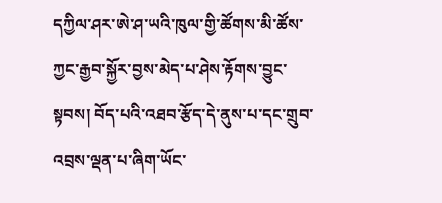དཀྱིལ་ཤར་ཨེ་ཤ་ཡའི་ཁུལ་གྱི་ཚོགས་མི་ཚོས་ཀྱང་རྒྱབ་སྐྱོར་བྱས་མེད་པ་ཤེས་རྟོགས་བྱུང་སྟབས། བོད་པའི་འཐབ་རྩོད་དེ་ནུས་པ་དང་གྲུབ་འབྲས་ལྡན་པ་ཞིག་ཡོང་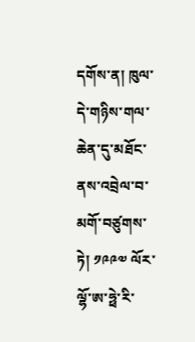དགོས་ན། ཁུལ་དེ་གཉིས་གལ་ཆེན་དུ་མཐོང་ནས་འབྲེལ་བ་མགོ་བཙུགས་ཏེ། ༡༩༩༧ ལོར་ལྷོ་ཨ་ཧྥེ་རི་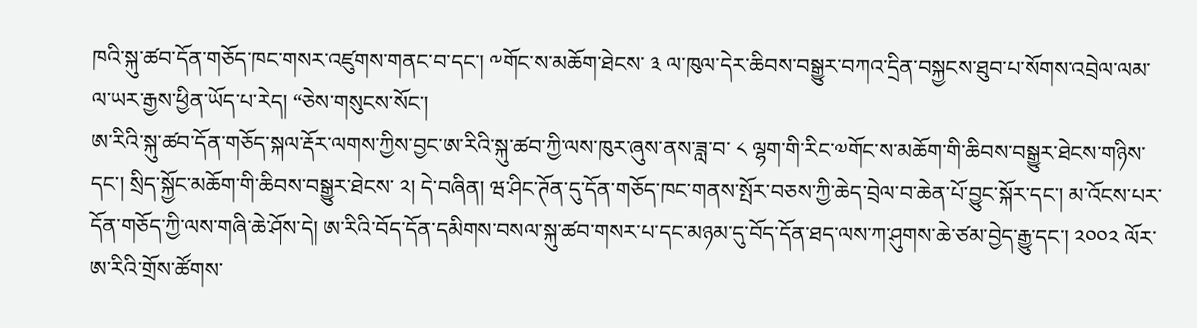ཁའི་སྐུ་ཚབ་དོན་གཅོད་ཁང་གསར་འཛུགས་གནང་བ་དང་། ༸གོང་ས་མཆོག་ཐེངས་ ༣ ལ་ཁུལ་དེར་ཆིབས་བསྒྱུར་བཀའ་དྲིན་བསྐྱངས་ཐུབ་པ་སོགས་འབྲེལ་ལམ་ལ་ཡར་རྒྱས་ཕྱིན་ཡོད་པ་རེད། “ཅེས་གསུངས་སོང་།
ཨ་རིའི་སྐུ་ཚབ་དོན་གཅོད་སྐལ་རྡོར་ལགས་ཀྱིས་བྱང་ཨ་རིའི་སྐུ་ཚབ་ཀྱི་ལས་ཁུར་ཞུས་ནས་ཟླ་བ་ ༨ ལྷག་གི་རིང་༧གོང་ས་མཆོག་གི་ཆིབས་བསྒྱུར་ཐེངས་གཉིས་དང་། སྲིད་སྐྱོང་མཆོག་གི་ཆིབས་བསྒྱུར་ཐེངས་ ༢། དེ་བཞིན། ཝ་ཤིང་ཊོན་དུ་དོན་གཅོད་ཁང་གནས་སྤོར་བཅས་ཀྱི་ཆེད་བྲེལ་བ་ཆེན་པོ་བྱུང་སྐོར་དང་། མ་འོངས་པར་དོན་གཅོད་ཀྱི་ལས་གཞི་ཆེ་ཤོས་དེ། ཨ་རིའི་བོད་དོན་དམིགས་བསལ་སྐུ་ཚབ་གསར་པ་དང་མཉམ་དུ་བོད་དོན་ཐད་ལས་ཀ་ཤུགས་ཆེ་ཙམ་བྱེད་རྒྱུ་དང་། ༢༠༠༢ ལོར་ཨ་རིའི་གྲོས་ཚོགས་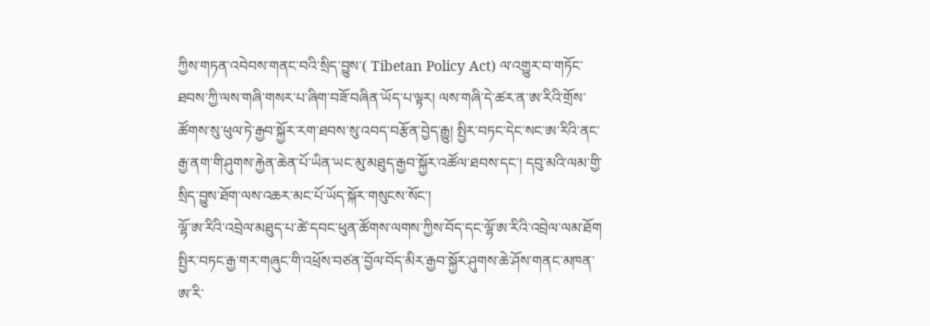ཀྱིས་གཏན་འབེབས་གནང་བའི་སྲིད་བྱུས་( Tibetan Policy Act) ལ་འགྱུར་བ་གཏོང་ཐབས་ཀྱི་ལས་གཞི་གསར་པ་ཞིག་བཟོ་བཞིན་ཡོད་པ་ལྟར། ལས་གཞི་དེ་ཚར་ན་ཨ་རིའི་གྲོས་ཚོགས་སུ་ཕུལ་ཏེ་རྒྱབ་སྐྱོར་རག་ཐབས་སུ་འབད་བརྩོན་བྱེད་རྒྱུ། སྤྱིར་བཏང་དེང་སང་ཨ་རིའི་ནང་རྒྱ་ནག་གི་ཤུགས་རྐྱེན་ཆེན་པོ་ཡིན་ཡང་མུ་མཐུད་རྒྱབ་སྐྱོར་འཚོལ་ཐབས་དང་། དབུ་མའི་ལམ་གྱི་སྲིད་བྱུས་ཐོག་ལས་འཆར་མང་པོ་ཡོད་སྐོར་གསུངས་སོང་།
ལྷོ་ཨ་རིའི་འབྲེལ་མཐུད་པ་ཚེ་དབང་ཕུན་ཚོགས་ལགས་ཀྱིས་བོད་དང་ལྷོ་ཨ་རིའི་འབྲེལ་ལམ་ཐོག སྤྱིར་བཏང་རྒྱ་གར་གཞུང་གི་འཕྲོས་བཙན་བྱོལ་བོད་མིར་རྒྱབ་སྐྱོར་ཤུགས་ཆེ་ཤོས་གནང་མཁན་ཨ་རི་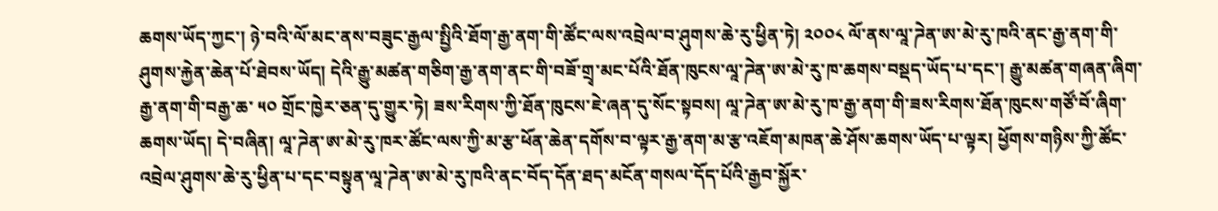ཆགས་ཡོད་ཀྱང་། ཉེ་བའི་ལོ་མང་ནས་བཟུང་རྒྱལ་སྤྱིའི་ཐོག་རྒྱ་ནག་གི་ཚོང་ལས་འབྲེལ་བ་ཤུགས་ཆེ་རུ་ཕྱིན་ཏེ། ༢༠༠༨ ལོ་ནས་ལཱ་ཌེན་ཨ་མེ་རུ་ཁའི་ནང་རྒྱ་ནག་གི་ཤུགས་རྐྱེན་ཆེན་པོ་ཐེབས་ཡོད། དེའི་རྒྱུ་མཚན་གཅིག་རྒྱ་ནག་ནང་གི་བཟོ་གྲྭ་མང་པོའི་ཐོན་ཁུངས་ལཱ་ཌེན་ཨ་མེ་རུ་ཁ་ཆགས་བསྡད་ཡོད་པ་དང་། རྒྱུ་མཚན་གཞན་ཞིག་རྒྱ་ནག་གི་བརྒྱ་ཆ་ ༥༠ གྲོང་ཁྱེར་ཅན་དུ་གྱུར་ཏེ། ཟས་རིགས་ཀྱི་ཐོན་ཁུངས་ཇེ་ཞན་དུ་སོང་སྟབས། ལཱ་ཌེན་ཨ་མེ་རུ་ཁ་རྒྱ་ནག་གི་ཟས་རིགས་ཐོན་ཁུངས་གཙོ་བོ་ཞིག་ཆགས་ཡོད། དེ་བཞིན། ལཱ་ཌེན་ཨ་མེ་རུ་ཁར་ཚོང་ལས་ཀྱི་མ་རྩ་ཕོན་ཆེན་དགོས་བ་ལྟར་རྒྱ་ནག་མ་རྩ་འཇོག་མཁན་ཆེ་ཤོས་ཆགས་ཡོད་པ་ལྟར། ཕྱོགས་གཉིས་ཀྱི་ཚོང་འབྲེལ་ཤུགས་ཆེ་རུ་ཕྱིན་པ་དང་བསྟུན་ལཱ་ཌེན་ཨ་མེ་རུ་ཁའི་ནང་བོད་དོན་ཐད་མངོན་གསལ་དོད་པོའི་རྒྱབ་སྐྱོར་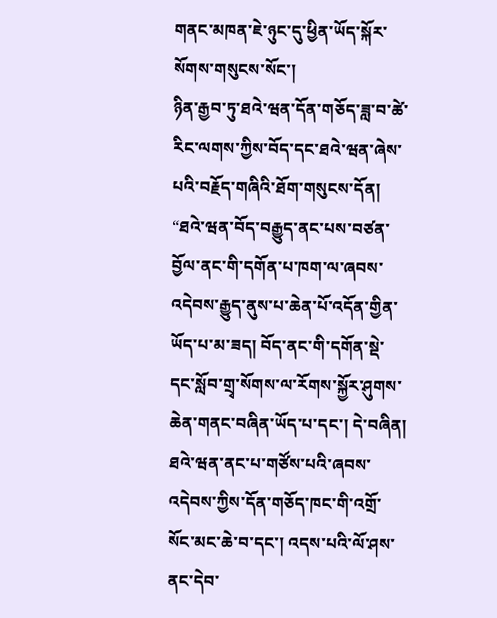གནང་མཁན་ཇེ་ཉུང་དུ་ཕྱིན་ཡོད་སྐོར་སོགས་གསུངས་སོང་།
ཉིན་རྒྱབ་ཏུ་ཐའེ་ཝན་དོན་གཅོད་ཟླ་བ་ཚེ་རིང་ལགས་ཀྱིས་བོད་དང་ཐའེ་ཝན་ཞེས་པའི་བརྗོད་གཞིའི་ཐོག་གསུངས་དོན། “ཐའེ་ཝན་བོད་བརྒྱུད་ནང་པས་བཙན་བྱོལ་ནང་གི་དགོན་པ་ཁག་ལ་ཞབས་འདེབས་རྒྱུད་ནུས་པ་ཆེན་པོ་འདོན་གྱིན་ཡོད་པ་མ་ཟད། བོད་ནང་གི་དགོན་སྡེ་དང་སློབ་གྲྭ་སོགས་ལ་རོགས་སྐྱོར་ཤུགས་ཆེན་གནང་བཞིན་ཡོད་པ་དང་། དེ་བཞིན། ཐའེ་ཝན་ནང་པ་གཙོས་པའི་ཞབས་འདེབས་ཀྱིས་དོན་གཅོད་ཁང་གི་འགྲོ་སོང་མང་ཆེ་བ་དང་། འདས་པའི་ལོ་ཤས་ནང་དེབ་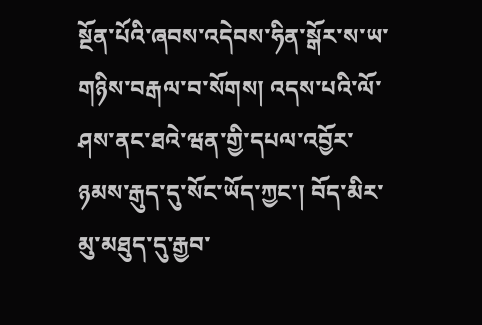སྔོན་པོའི་ཞབས་འདེབས་ཧིན་སྒོར་ས་ཡ་གཉིས་བརྒལ་བ་སོགས། འདས་པའི་ལོ་ཤས་ནང་ཐའེ་ཝན་གྱི་དཔལ་འབྱོར་ཉམས་རྒུད་དུ་སོང་ཡོད་ཀྱང་། བོད་མིར་མུ་མཐུད་དུ་རྒྱབ་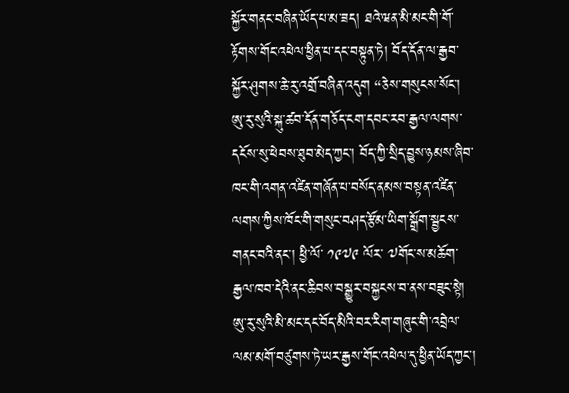སྐྱོར་གནང་བཞིན་ཡོད་པ་མ་ཟད། ཐའེ་ཝན་མི་མང་གི་གོ་རྟོགས་གོང་འཕེལ་ཕྱིན་པ་དང་བསྟུན་ཏེ། བོད་དོན་ལ་རྒྱབ་སྐྱོར་ཤུགས་ཆེ་རུ་འགྲོ་བཞིན་འདུག “ཅེས་གསུངས་སོང་།
ཨུ་རུ་སུའི་སྐུ་ཚབ་དོན་གཅོད་ངག་དབང་རབ་རྒྱལ་ལགས་དངོས་སུ་ཕེབས་ཐུབ་མེད་ཀྱང་། བོད་ཀྱི་སྲིད་བྱུས་ཉམས་ཞིབ་ཁང་གི་འགན་འཛིན་གཞོན་པ་བསོད་ནམས་བསྟན་འཛིན་ལགས་ཀྱིས་ཁོང་གི་གསུང་བཤད་རྩོམ་ཡིག་སྒྲོག་སྦྱངས་གནང་བའི་ནང་། ཕྱི་ལོ་ ༡༩༧༩ ལོར་ ༧གོང་ས་མཆོག་རྒྱལ་ཁབ་དེའི་ནང་ཆིབས་བསྒྱུར་བསྐྱངས་བ་ནས་བཟུང་སྟེ། ཨུ་རུ་སུའི་མི་མང་དང་བོད་མིའི་བར་རིག་གཞུང་གི་འབྲེལ་ལམ་མགོ་བཙུགས་ཏེ་ཡར་རྒྱས་གོང་འཕེལ་དུ་ཕྱིན་ཡོད་ཀྱང་།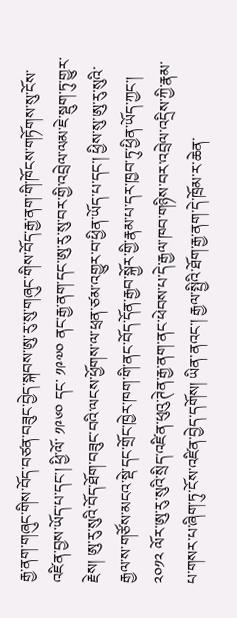རྒྱ་ནག་གཞུང་གིས་བོད་བཙན་བཟུང་བྱེད་སྐབས་ཨུ་རུ་སུ་གཞུང་གིས་བོད་རྒྱ་ནག་གི་ཁོངས་གཏོགས་སུ་ངོས་འཛིན་བྱས་ཡོད་པ་དང་། ཕྱི་ལོ་ ༡༩༦༠ དང་ ༡༩༧༠ ནང་རྒྱ་ནག་དང་ཨུ་རུ་སུ་བར་གྱི་འབྲེལ་ལམ་ཇེ་སྡུག་ཏུ་གྱུར་རྗེས། ཨུ་རུ་སུའི་བོད་ཐོག་བཟུང་བའི་ལངས་ཕྱོགས་ལ་ཕྲན་ཙམ་འགྱུར་བ་ཕྱིན་ཡོད་པ་དང་། ཕྱིས་སུ་ཨུ་རུ་སུའི་རྒྱལ་ས་གཙོས་མངའ་སྡེ་དང་གྲོང་ཁྱེར་ཁག་གི་ནང་བོད་དོན་རྒྱབ་སྐྱོར་གྱི་རྣམ་པ་དར་ཁྱབ་ཏུ་ཕྱིན་ཡོད་ཀྱང་། ༢༠༡༢ ལོར་ཨུ་རུ་སུའི་སྲིད་འཛིན་ཕུའུ་ཊེན་རྒྱ་ནག་ནང་ཕེབས་པ་དེ་རྒྱལ་ཁབ་གཉིས་བར་འབྲེལ་འདྲིས་ཀྱི་རྣམ་པ་གསར་པ་ཞིག་ཏུ་ངོས་འཛིན་བྱེད་དགོས། ཡིན་ནའང་། རྒྱལ་སྤྱིའི་ཐོག་རྒྱ་ནག་དེ་ཁྲོམ་ར་ཆེན་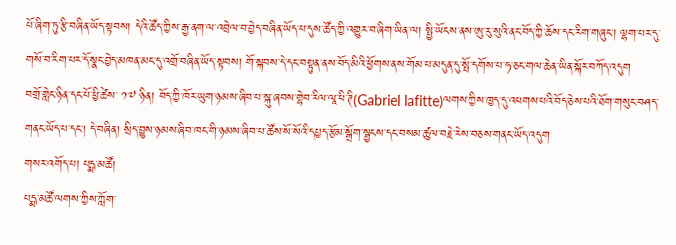པོ་ཞིག་ཏུ་རྩི་བཞིན་ཡོད་སྟབས། དེའི་ཚོད་ཀྱིས་རྒྱ་ནག་ལ་འབྲེལ་བ་བྱེད་བཞིན་ཡོད་པ་དུས་ཚོད་ཀྱི་འགྱུར་བ་ཞིག་ཡིན་ལ། སྤྱི་ཡོངས་ནས་ཨུ་རུ་སུའི་ནང་བོད་ཀྱི་ཆོས་དང་རིག་གཞུང་། ལྷག་པར་དུ་གསོ་བ་རིག་པར་དོ་སྣང་བྱེད་མཁན་མང་དུ་འགྲོ་བཞིན་ཡོད་སྟབས། གོ་སྐབས་དེ་དང་བསྟུན་ནས་བོད་མིའི་ཕྱོགས་ནས་གོམ་པ་མདུན་དུ་སྤོ་དགོས་པ་ཧ་ཅང་གལ་ཆེན་ཡིན་སྐོར་བཀོད་འདུག
བགྲོ་གླེང་ཉིན་དང་པོ་ཕྱི་ཚེས་ ༡༧ ཉིན། བོད་ཀྱི་ཁོར་ཡུག་ཉམས་ཞིབ་པ་སྐུ་ཞབས་གྷེབ་རིལ་ལཱ་ཕི་ཊི(Gabriel lafitte)ལགས་ཀྱིས་ཁྱད་དུ་འཕགས་པའི་བོད་ཅེས་པའི་ཐོག་གསུང་བཤད་གནང་ཡོད་པ་དང་། དེ་བཞིན། སྲིད་བྱུས་ཉམས་ཞིབ་ཁང་གི་ཉམས་ཞིབ་པ་ཚོས་སོ་སོའི་དཔྱད་རྩོམ་སྒྲོག་སྦྱངས་དང་བསམ་ཚུལ་བརྗེ་རེས་བཅས་གནང་ཡོད་འདུག
གསར་འགོད་པ། པདྨ་མཚོ།
པདྨ་མཚོ་ལགས་ཀྱིས་ཀློག་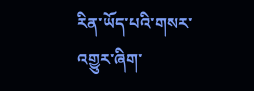རིན་ཡོད་པའི་གསར་འགྱུར་ཞིག་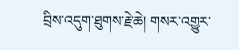བྲིས་འདུག་ཐུགས་རྗེ་ཆེ། གསར་འགྱུར་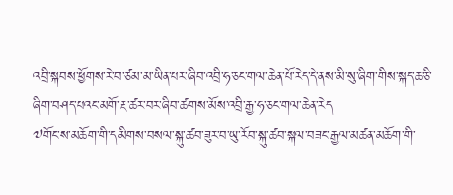འབྲི་སྐབས་ཕྱོགས་རེ་བ་ཙམ་མ་ཡིན་པར་ཞིབ་འབྲི་ཧ་ཅང་གལ་ཆེན་པོ་རེད་དེ་ནས་མི་སུ་ཞིག་གིས་སྐད་ཆ་ཅི་ཞིག་བཤད་པའང་མགོ་རྔ་ཚར་བར་ཞིབ་ཚགས་མོས་འབྲི་རྒྱ་ཧ་ཅང་གལ་ཆེན་རེད
༧གོང་ས་མཆོག་གི་དམིགས་བསལ་སྐུ་ཚབ་ཟུར་བ་ཡུ་རོབ་སྐུ་ཚབ་སྐལ་བཟང་རྒྱལ་མཚན་མཆོག་གི་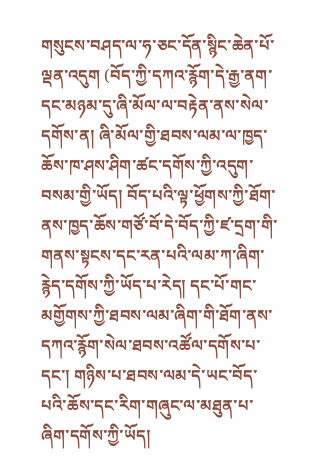གསུངས་བཤད་ལ་ཧ་ཅང་དོན་སྙིང་ཆེན་པོ་ལྡན་འདུག (བོད་ཀྱི་དཀའ་རྙོག་དེ་རྒྱ་ནག་དང་མཉམ་དུ་ཞི་མོལ་ལ་བརྟེན་ནས་སེལ་དགོས་ན། ཞི་མོལ་གྱི་ཐབས་ལམ་ལ་ཁྱད་ཆོས་ཁ་ཤས་ཤིག་ཚང་དགོས་ཀྱི་འདུག་བསམ་གྱི་ཡོད། བོད་པའི་ལྟ་ཕྱོགས་ཀྱི་ཐོག་ནས་ཁྱད་ཆོས་གཙོ་བོ་དེ་བོད་ཀྱི་ཛ་དྲག་གི་གནས་སྟངས་དང་རན་པའི་ལམ་ཀ་ཞིག་རྙེད་དགོས་ཀྱི་ཡོད་པ་རེད། དང་པོ་གང་མགྱོགས་ཀྱི་ཐབས་ལམ་ཞིག་གི་ཐོག་ནས་དཀའ་རྙོག་སེལ་ཐབས་འཚོལ་དགོས་པ་དང་། གཉིས་པ་ཐབས་ལམ་དེ་ཡང་བོད་པའི་ཆོས་དང་རིག་གཞུང་ལ་མཐུན་པ་ཞིག་དགོས་ཀྱི་ཡོད།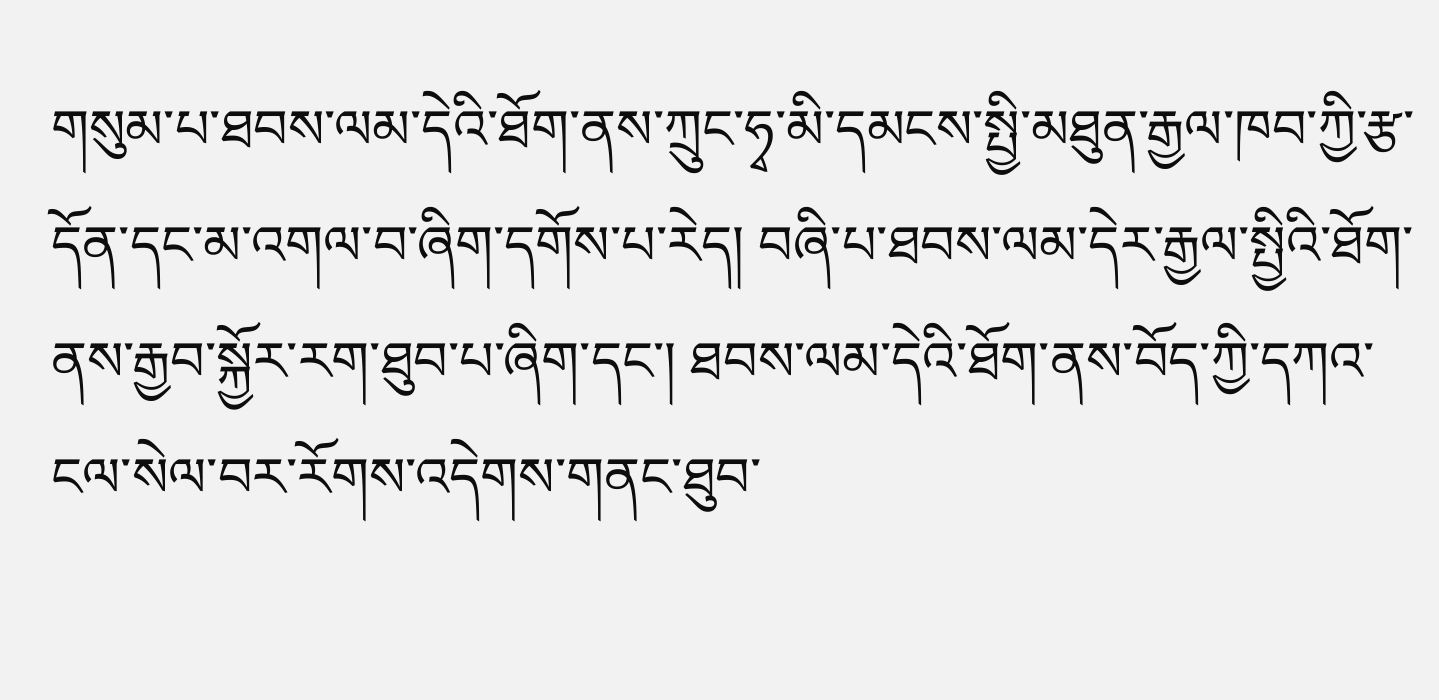གསུམ་པ་ཐབས་ལམ་དེའི་ཐོག་ནས་ཀྲུང་ཧྭ་མི་དམངས་སྤྱི་མཐུན་རྒྱལ་ཁབ་ཀྱི་རྩ་དོན་དང་མ་འགལ་བ་ཞིག་དགོས་པ་རེད། བཞི་པ་ཐབས་ལམ་དེར་རྒྱལ་སྤྱིའི་ཐོག་ནས་རྒྱབ་སྐྱོར་རག་ཐུབ་པ་ཞིག་དང་། ཐབས་ལམ་དེའི་ཐོག་ནས་བོད་ཀྱི་དཀའ་ངལ་སེལ་བར་རོགས་འདེགས་གནང་ཐུབ་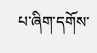པ་ཞིག་དགོས་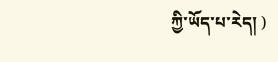ཀྱི་ཡོད་པ་རེད། )